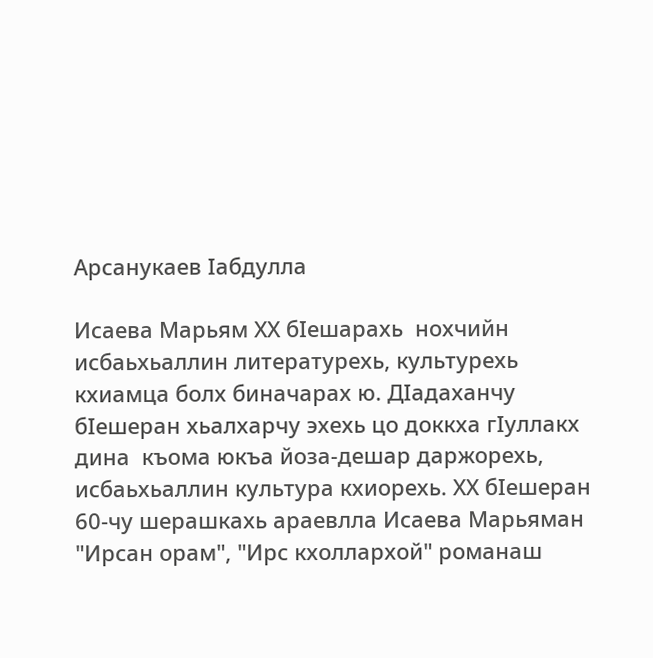Арсанукаев Iабдулла

Исаева Марьям ХХ бIешарахь  нохчийн исбаьхьаллин литературехь, культурехь кхиамца болх биначарах ю. ДIадаханчу бIешеран хьалхарчу эхехь цо доккха гIуллакх дина  къома юкъа йоза-дешар даржорехь, исбаьхьаллин культура кхиорехь. ХХ бIешеран 60-чу шерашкахь араевлла Исаева Марьяман "Ирсан орам", "Ирс кхоллархой" романаш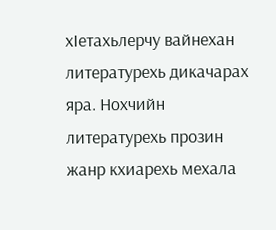хIетахьлерчу вайнехан литературехь дикачарах яра. Нохчийн литературехь прозин жанр кхиарехь мехала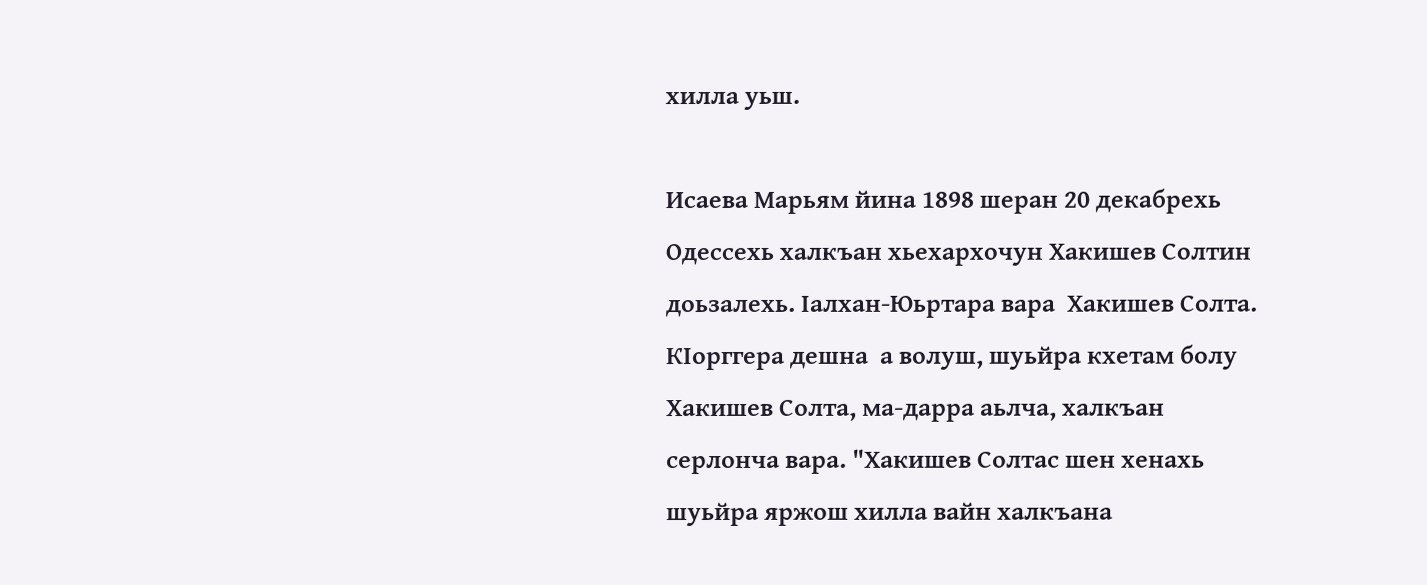хилла уьш.

Исаева Марьям йина 1898 шеран 20 декабрехь Одессехь халкъан хьехархочун Хакишев Солтин доьзалехь. Iалхан-Юьртара вара  Хакишев Солта. КIорггера дешна  а волуш, шуьйра кхетам болу Хакишев Солта, ма-дарра аьлча, халкъан серлонча вара. "Хакишев Солтас шен хенахь шуьйра яржош хилла вайн халкъана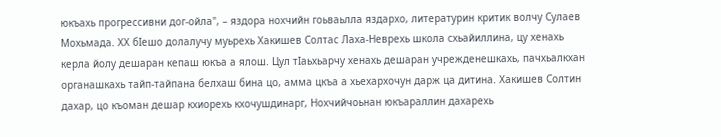юкъахь прогрессивни дог-ойла", – яздора нохчийн гоьваьлла яздархо, литературин критик волчу Сулаев Мохьмада. ХХ бIешо долалучу муьрехь Хакишев Солтас Лаха-Неврехь школа схьайиллина, цу хенахь керла йолу дешаран кепаш юкъа а ялош. Цул тIаьхьарчу хенахь дешаран учрежденешкахь, пачхьалкхан органашкахь тайп-тайпана белхаш бина цо, амма цкъа а хьехархочун дарж ца дитина. Хакишев Солтин дахар, цо къоман дешар кхиорехь кхочушдинарг, Нохчийчоьнан юкъараллин дахарехь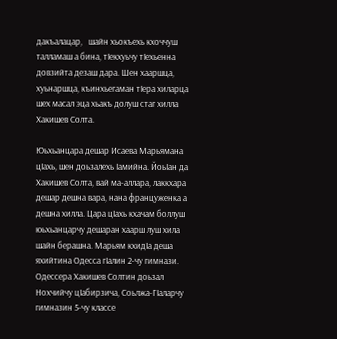дакъалацар,   шайн хьокъехь кхоччуш талламаш а бина, тIекхуьчу тIехьенна довзийта дезаш дара. Шен хааршца, хуьнаршца, къинхьегаман тIера хиларца шех масал эца хьакъ долуш стаг хилла Хакишев Солта.

Юьхьанцара дешар Исаева Марьямана цIахь, шен доьзалехь Iамийна. ЙоьIан да Хакишев Солта, вай ма-аллара, лаккхара дешар дешна вара, нана француженка а дешна хилла. Цара цIахь кхачам боллуш юьхьанцарчу дешаран хаарш луш хила шайн берашна. Марьям кхидIа деша яхийтина Одесса гIалин 2-чу гимнази. Одессера Хакишев Солтин доьзал Нохчийчу цIабирзича, Соьлжа-ГIаларчу  гимназин 5-чу классе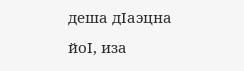деша дIаэцна йоI, иза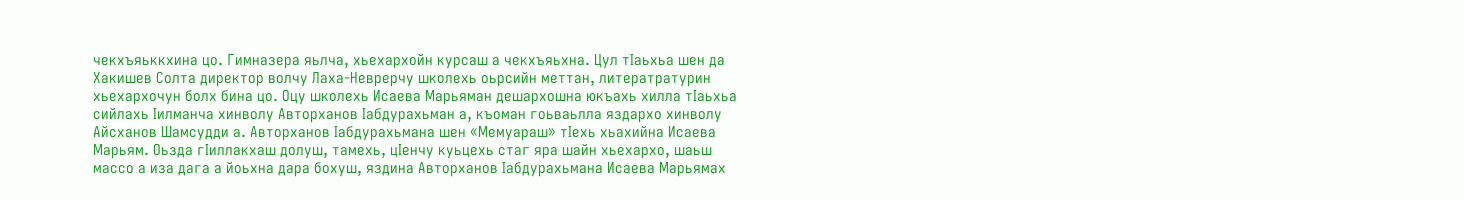чекхъяьккхина цо. Гимназера яьлча, хьехархойн курсаш а чекхъяьхна. Цул тIаьхьа шен да Хакишев Солта директор волчу Лаха-Неврерчу школехь оьрсийн меттан, литератратурин  хьехархочун болх бина цо. Оцу школехь Исаева Марьяман дешархошна юкъахь хилла тIаьхьа сийлахь Iилманча хинволу Авторханов Iабдурахьман а, къоман гоьваьлла яздархо хинволу Айсханов Шамсудди а. Авторханов Iабдурахьмана шен «Мемуараш» тIехь хьахийна Исаева Марьям. Оьзда гIиллакхаш долуш, тамехь, цIенчу куьцехь стаг яра шайн хьехархо, шаьш массо а иза дага а йоьхна дара бохуш, яздина Авторханов Iабдурахьмана Исаева Марьямах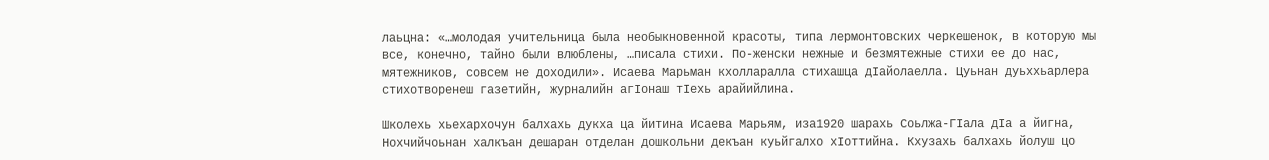лаьцна: «…молодая учительница была необыкновенной красоты, типа лермонтовских черкешенок, в которую мы все, конечно, тайно были влюблены, …писала стихи. По-женски нежные и безмятежные стихи ее до нас, мятежников, совсем не доходили». Исаева Марьман кхолларалла стихашца дIайолаелла. Цуьнан дуьххьарлера стихотворенеш газетийн, журналийн агIонаш тIехь арайийлина.

Школехь хьехархочун балхахь дукха ца йитина Исаева Марьям, иза1920 шарахь Соьлжа-ГIала дIа а йигна,  Нохчийчоьнан халкъан дешаран отделан дошкольни декъан куьйгалхо хIоттийна. Кхузахь балхахь йолуш цо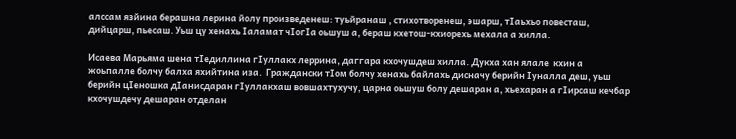алссам язйина берашна лерина йолу произведенеш: туьйранаш , стихотворенеш, эшарш, тIаьхьо повесташ, дийцарш, пьесаш. Уьш цу хенахь Iаламат чIогIа оьшуш а, бераш кхетош-кхиорехь мехала а хилла.

Исаева Марьяма шена тIедиллина гIуллакх леррина, даггара кхочушдеш хилла. Дукха хан ялале  кхин а жоьпалле болчу балха яхийтина иза.  Граждански тIом болчу хенахь байлахь дисначу берийн Iуналла деш, уьш берийн цIеношка дIанисдаран гIуллакхаш вовшахтухучу, царна оьшуш болу дешаран а, хьехаран а гIирсаш кечбар кхочушдечу дешаран отделан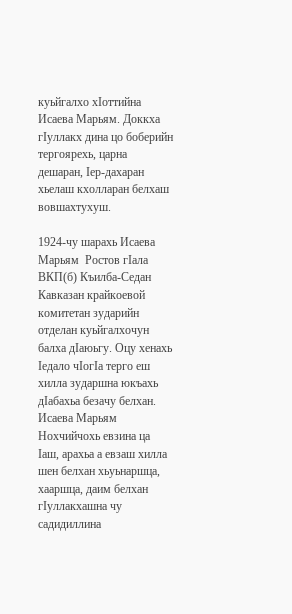куьйгалхо хIоттийна Исаева Марьям. Доккха гIуллакх дина цо боберийн тергоярехь, царна дешаран, Iер-дахаран хьелаш кхолларан белхаш вовшахтухуш.

1924-чу шарахь Исаева Марьям  Ростов гIала ВКП(б) Къилба-Седан Кавказан крайкоевой комитетан зударийн отделан куьйгалхочун балха дIаюьгу. Оцу хенахь Iедало чIогIа терго еш хилла зударшна юкъахь дIабахьа безачу белхан. Исаева Марьям Нохчийчохь евзина ца Iаш, арахьа а евзаш хилла шен белхан хьуьнаршца, хааршца, даим белхан гIуллакхашна чу садидиллина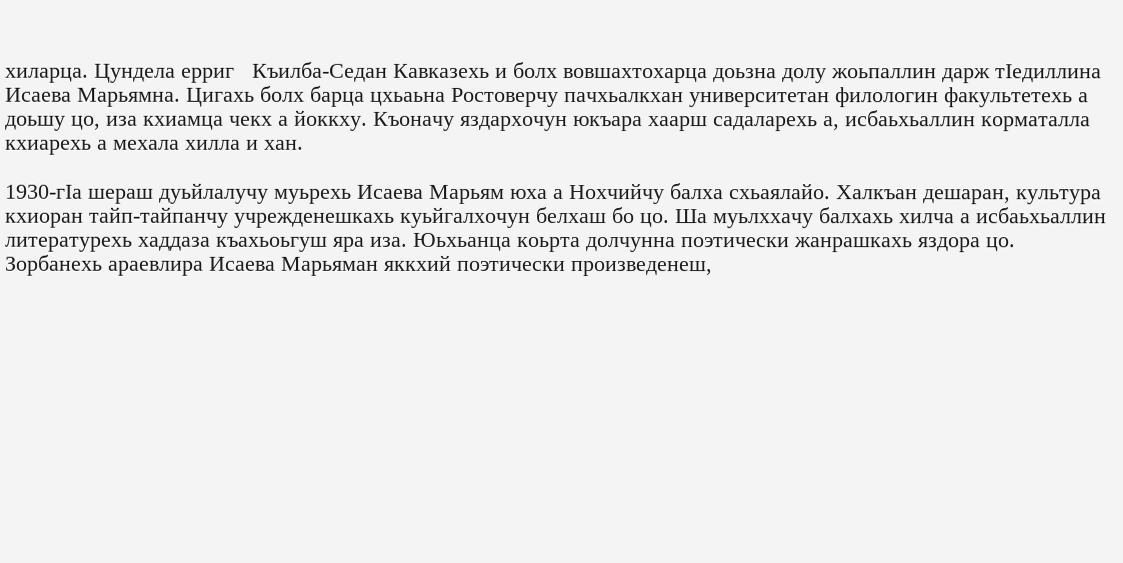хиларца. Цундела ерриг   Къилба-Седан Кавказехь и болх вовшахтохарца доьзна долу жоьпаллин дарж тIедиллина Исаева Марьямна. Цигахь болх барца цхьаьна Ростоверчу пачхьалкхан университетан филологин факультетехь а доьшу цо, иза кхиамца чекх а йоккху. Къоначу яздархочун юкъара хаарш садаларехь а, исбаьхьаллин корматалла кхиарехь а мехала хилла и хан.

1930-гIа шераш дуьйлалучу муьрехь Исаева Марьям юха а Нохчийчу балха схьаялайо. Халкъан дешаран, культура кхиоран тайп-тайпанчу учрежденешкахь куьйгалхочун белхаш бо цо. Ша муьлххачу балхахь хилча а исбаьхьаллин литературехь хаддаза къахьоьгуш яра иза. Юьхьанца коьрта долчунна поэтически жанрашкахь яздора цо. Зорбанехь араевлира Исаева Марьяман яккхий поэтически произведенеш,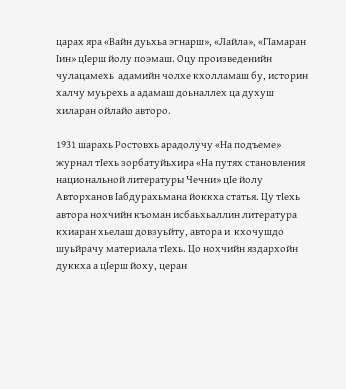царах яра «Вайн дуьхьа эгнарш», «Лайла», «ГIамаран Iин» цIерш йолу поэмаш. Оцу произведенийн  чулацамехь  адамийн чолхе кхолламаш бу, историн халчу муьрехь а адамаш доьналлех ца духуш хиларан ойлайо авторо.

1931 шарахь Ростовхь арадолучу «На подъеме» журнал тIехь зорбатуйьхира «На путях становления национальной литературы Чечни» цIе йолу Авторханов Iабдурахьмана йоккха статья. Цу тIехь автора нохчийн къоман исбаьхьаллин литература кхиаран хьелаш довзуьйту, автора и  кхочушдо шуьйрачу материала тIехь. Цо нохчийн яздархойн дуккха а цIерш йоху, церан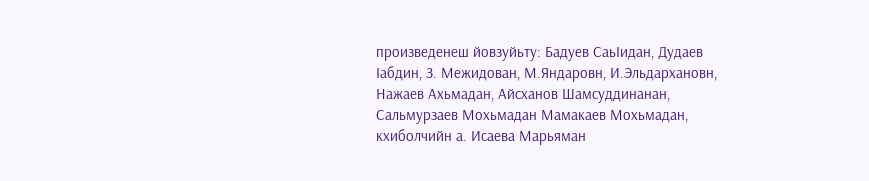произведенеш йовзуйьту: Бадуев СаьIидан, Дудаев Iабдин, З. Межидован, М.Яндаровн, И.Эльдархановн, Нажаев Ахьмадан, Айсханов Шамсуддинанан, Сальмурзаев Мохьмадан Мамакаев Мохьмадан, кхиболчийн а. Исаева Марьяман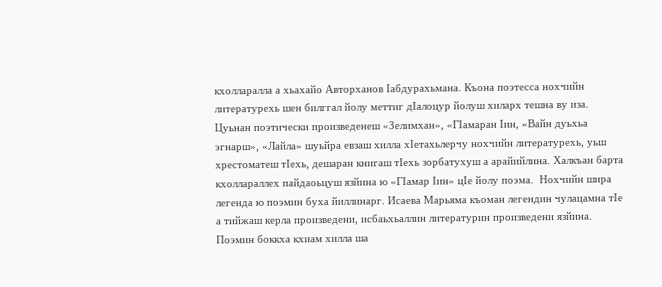кхолларалла а хьахайо Авторханов Iабдурахьмана. Къона поэтесса нохчийн литературехь шен билггал йолу меттиг дIалоцур йолуш хиларх тешна ву иза. Цуьнан поэтически произведенеш «Зелимхан», «ГIамаран Iин, «Вайн дуьхьа эгнарш», «Лайла» шуьйра евзаш хилла хIетахьлерчу нохчийн литературехь, уьш хрестоматеш тIехь, дешаран книгаш тIехь зорбатухуш а арайийлина. Халкъан барта кхоллараллех пайдаоьцуш язйина ю «ГIамар Iин» цIе йолу поэма.  Нохчийн шира легенда ю поэмин буха йиллинарг. Исаева Марьяма къоман легендин чулацамна тIе а тийжаш керла произведени, исбаьхьаллин литературин произведени язйина. Поэмин боккха кхиам хилла ша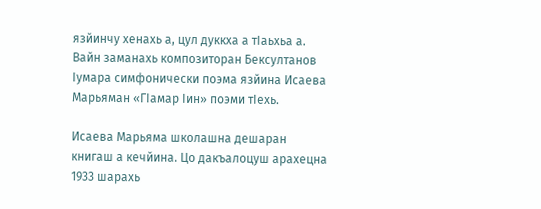язйинчу хенахь а, цул дуккха а тIаьхьа а. Вайн заманахь композиторан Бексултанов Iумара симфонически поэма язйина Исаева Марьяман «ГIамар Iин» поэми тIехь.

Исаева Марьяма школашна дешаран книгаш а кечйина. Цо дакъалоцуш арахецна 1933 шарахь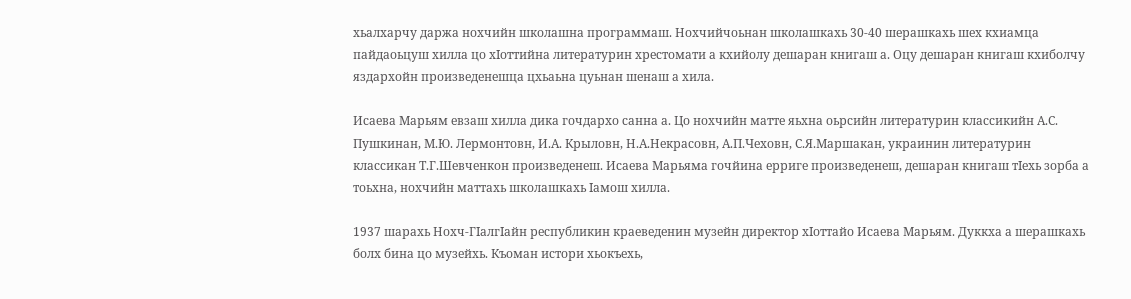хьалхарчу даржа нохчийн школашна программаш. Нохчийчоьнан школашкахь 30-40 шерашкахь шех кхиамца пайдаоьцуш хилла цо хIоттийна литературин хрестомати а кхийолу дешаран книгаш а. Оцу дешаран книгаш кхиболчу яздархойн произведенешца цхьаьна цуьнан шенаш а хила.

Исаева Марьям евзаш хилла дика гочдархо санна а. Цо нохчийн матте яьхна оьрсийн литературин классикийн А.С. Пушкинан, М.Ю. Лермонтовн, И.А. Крыловн, Н.А.Некрасовн, А.П.Чеховн, С.Я.Маршакан, украинин литературин классикан Т.Г.Шевченкон произведенеш. Исаева Марьяма гочйина ерриге произведенеш, дешаран книгаш тIехь зорба а тоьхна, нохчийн маттахь школашкахь Iамош хилла.

1937 шарахь Нохч-ГIалгIайн республикин краеведенин музейн директор хIоттайо Исаева Марьям. Дуккха а шерашкахь болх бина цо музейхь. Къоман истори хьокъехь,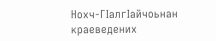Нохч-ГIалгIайчоьнан краеведених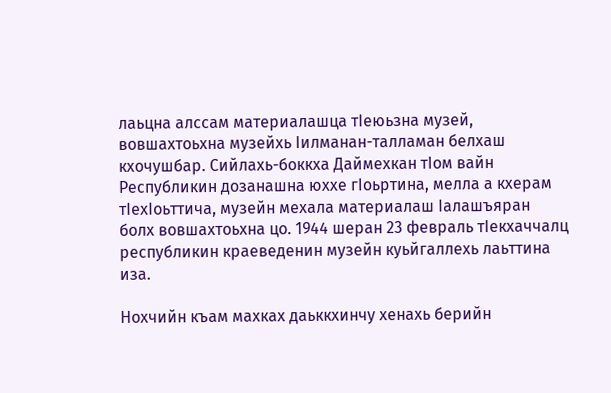лаьцна алссам материалашца тIеюьзна музей, вовшахтоьхна музейхь Iилманан-талламан белхаш кхочушбар. Сийлахь-боккха Даймехкан тIом вайн Республикин дозанашна юххе гIоьртина, мелла а кхерам тIехIоьттича, музейн мехала материалаш Iалашъяран болх вовшахтоьхна цо. 1944 шеран 23 февраль тIекхаччалц республикин краеведенин музейн куьйгаллехь лаьттина иза.

Нохчийн къам махках даьккхинчу хенахь берийн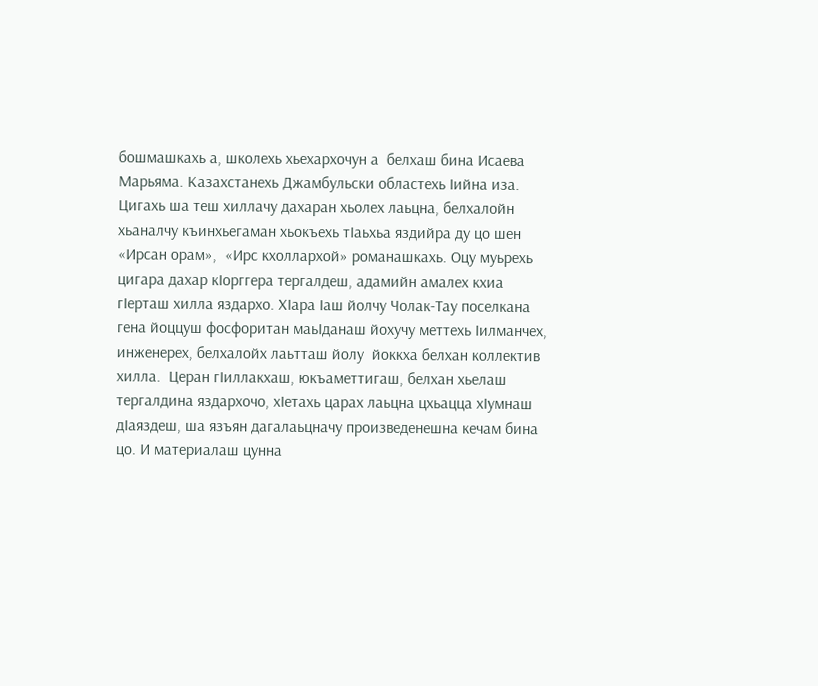бошмашкахь а, школехь хьехархочун а  белхаш бина Исаева Марьяма. Казахстанехь Джамбульски областехь Iийна иза. Цигахь ша теш хиллачу дахаран хьолех лаьцна, белхалойн хьаналчу къинхьегаман хьокъехь тIаьхьа яздийра ду цо шен «Ирсан орам»,  «Ирс кхоллархой» романашкахь. Оцу муьрехь цигара дахар кIорггера тергалдеш, адамийн амалех кхиа гIерташ хилла яздархо. ХIара Iаш йолчу Чолак-Тау поселкана гена йоццуш фосфоритан маьIданаш йохучу меттехь Iилманчех, инженерех, белхалойх лаьтташ йолу  йоккха белхан коллектив хилла.  Церан гIиллакхаш, юкъаметтигаш, белхан хьелаш тергалдина яздархочо, хIетахь царах лаьцна цхьацца хIумнаш дIаяздеш, ша язъян дагалаьцначу произведенешна кечам бина цо. И материалаш цунна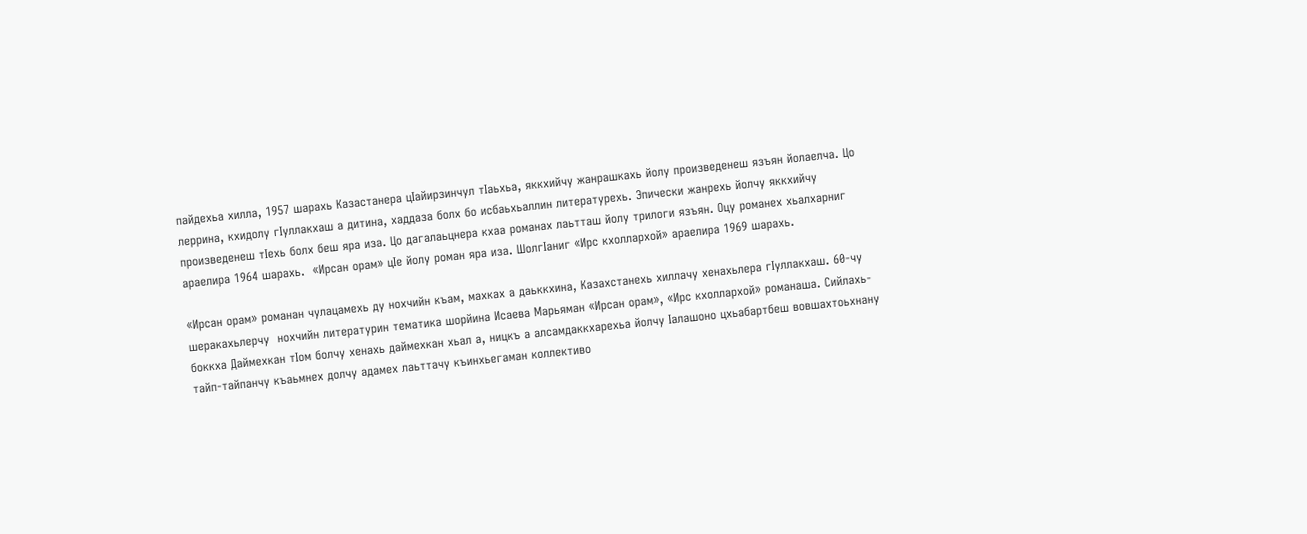пайдехьа хилла, 1957 шарахь Казастанера цIайирзинчул тIаьхьа, яккхийчу жанрашкахь йолу произведенеш язъян йолаелча. Цо леррина, кхидолу гIуллакхаш а дитина, хаддаза болх бо исбаьхьаллин литературехь. Эпически жанрехь йолчу яккхийчу произведенеш тIехь болх беш яра иза. Цо дагалаьцнера кхаа романах лаьтташ йолу трилоги язъян. Оцу романех хьалхарниг араелира 1964 шарахь.  «Ирсан орам» цIе йолу роман яра иза. ШолгIаниг «Ирс кхоллархой» араелира 1969 шарахь.

«Ирсан орам» романан чулацамехь ду нохчийн къам, махках а даьккхина, Казахстанехь хиллачу хенахьлера гIуллакхаш. 60-чу шеракахьлерчу  нохчийн литературин тематика шорйина Исаева Марьяман «Ирсан орам», «Ирc кхоллархой» романаша. Сийлахь-боккха Даймехкан тIом болчу хенахь даймехкан хьал а, ницкъ а алсамдаккхарехьа йолчу Iалашоно цхьабартбеш вовшахтоьхнану тайп-тайпанчу къаьмнех долчу адамех лаьттачу къинхьегаман коллективо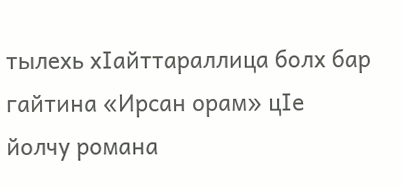тылехь хIайттараллица болх бар гайтина «Ирсан opам» цIе йолчу романа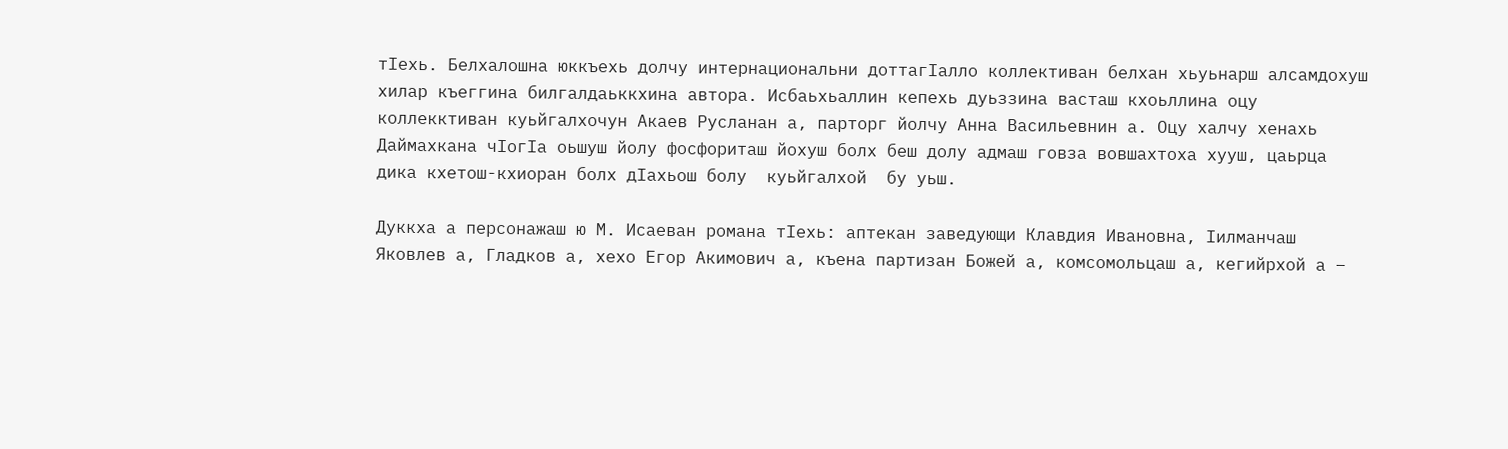тIехь. Белхалошна юккъехь долчу интернациональни доттагIалло коллективан белхан хьуьнарш алсамдохуш хилар къеггина билгалдаьккхина автора. Исбаьхьаллин кепехь дуьззина васташ кхоьллина оцу коллекктиван куьйгалхочун Акаев Русланан а, парторг йолчу Анна Васильевнин а. Оцу халчу хенахь Даймахкана чIогIa оьшуш йолу фосфориташ йохуш болх беш долу адмаш говза вовшахтоха хууш, цаьрца дика кхетош-кхиоран болх дIахьош болу  куьйгалхой  бу уьш.

Дуккха а персонажаш ю М. Исаеван романа тIехь: аптекан заведующи Клавдия Ивановна, Iилманчаш Яковлев а, Гладков а, хехо Егор Акимович а, къена партизан Божей а, комсомольцаш а, кегийрхой а –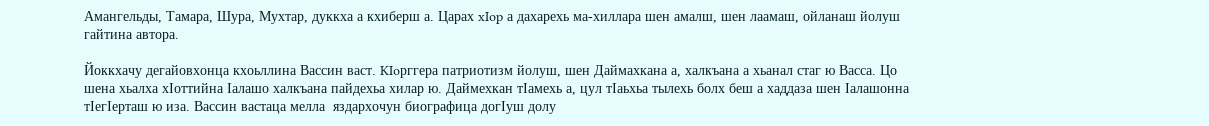Амангельды, Тамара, Шура, Мухтар, дуккха а кхиберш а. Царах xIop а дахарехь ма-хиллара шен амалш, шен лаамаш, ойланаш йолуш гайтина автора.

Йоккхачу дегайовхонца кхоьллина Вассин васт. KIoрггеpa патриотизм йолуш, шен Даймахкана а, халкъана а хьанал стаг ю Baсca. Цо шена хьалха хIоттийна Iалашо халкъана пайдехьа хилар ю. Даймехкан тIамехь а, цул тIаьхьа тылехь болх беш а хаддаза шен Iалашонна тIегIерташ ю иза. Вассин вастаца мелла  яздархочун биографица догIуш долу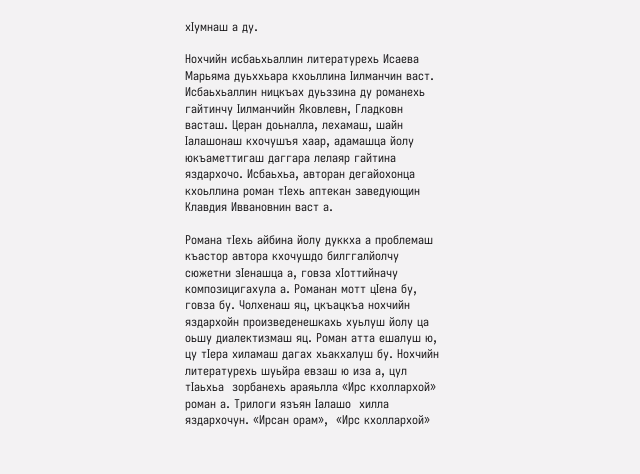хIумнаш а ду.

Нохчийн исбаьхьаллин литературехь Исаева Марьяма дуьххьара кхоьллина Iилманчин васт. Исбаьхьаллин ницкъах дуьззина ду романехь гайтинчу Iилманчийн Яковлевн, Гладковн васташ. Церан доьналла, лехамаш, шайн Iалашонаш кхочушъя хаар, адамашца йолу юкъаметтигаш даггара лелаяр гайтина яздархочо. Исбаьхьа, авторан дегайохонца кхоьллина роман тIехь аптекан заведующин Клавдия Иввановнин васт а.

Романа тIехь айбина йолу дуккха а проблемаш къастор автора кхочушдо билггалйолчу сюжетни зIенашца а, говза хIоттийначу композицигахула а. Романан мотт цIена бу, говза бу. Чолхенаш яц, цкъацкъа нохчийн яздархойн произведенешкахь хуьлуш йолу ца оьшу диалектизмаш яц. Роман атта ешалуш ю, цу тIера хиламаш дагах хьакхалуш бу. Нохчийн литературехь шуьйра евзаш ю иза а, цул тIаьхьа  зорбанехь араяьлла «Ирс кхоллархой» роман а. Трилоги язъян Iалашо  хилла яздархочун. «Ирсан орам»,  «Ирс кхоллархой»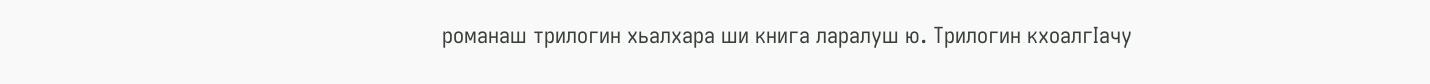романаш трилогин хьалхара ши книга ларалуш ю. Трилогин кхоалгIачу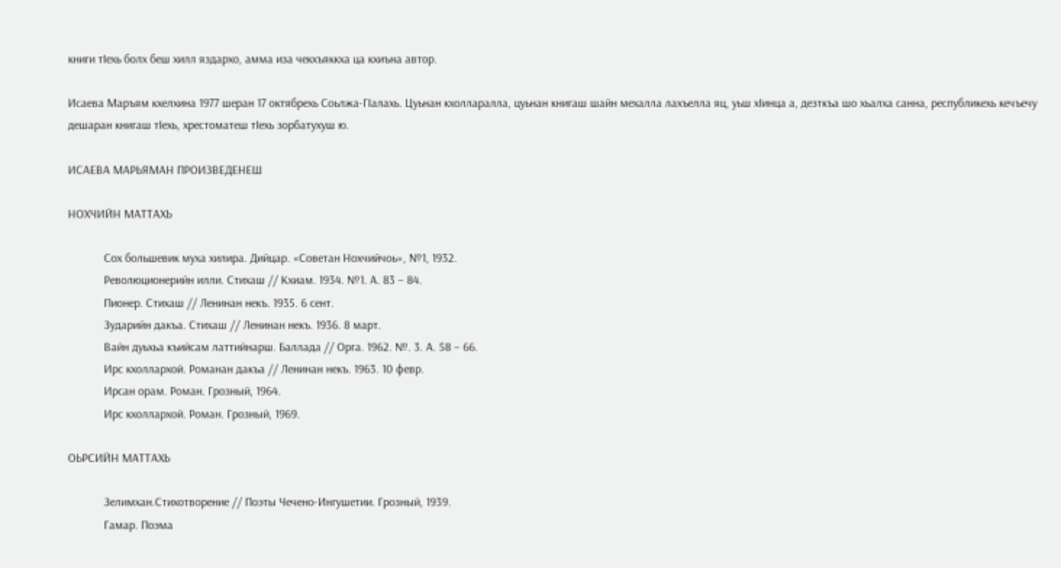книги тIехь болх беш хилл яздархо, амма иза чекхъяккха ца кхиъна автор.

Исаева Маръям кхелхина 1977 шеран 17 октябрехь Соьлжа-ГIалахь. Цуьнан кхолларалла, цуьнан книгаш шайн мехалла лахъелла яц, уьш хIинца а, дезткъа шо хьалха санна, республикехь кечъечу дешаран книгаш тIехь, хрестоматеш тIехь зорбатухуш ю.

ИСАЕВА МАРЬЯМАН ПРОИЗВЕДЕНЕШ

НОХЧИЙН МАТТАХЬ

            Сох большевик муха хилира. Дийцар. «Советан Нохчийчоь», №1, 1932.
            Революционерийн илли. Стихаш // Кхиам. 1934. №1. А. 83 – 84.
            Пионер. Стихаш // Ленинан некъ. 1935. 6 сент.
            Зударийн дакъа. Стихаш // Ленинан некъ. 1936. 8 март.
            Вайн дуьхьа къийсам латтийнарш. Баллада // Орга. 1962. №. 3. А. 58 – 66.
            Ирс кхоллархой. Романан дакъа // Ленинан некъ. 1963. 10 февр.
            Ирсан орам. Роман. Грозный, 1964.
            Ирс кхоллархой. Роман. Грозный, 1969.

ОЬРСИЙН МАТТАХЬ

            Зелимхан.Стихотворение // Поэты Чечено-Ингушетии. Грозный, 1939.
            Гамар. Поэма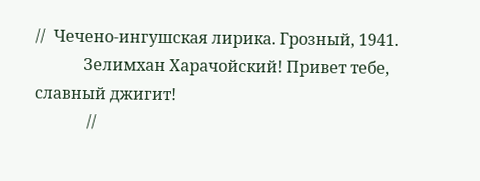//  Чечено-ингушская лирика. Грозный, 1941.
            Зелимхан Харачойский! Привет тебе, славный джигит!
             //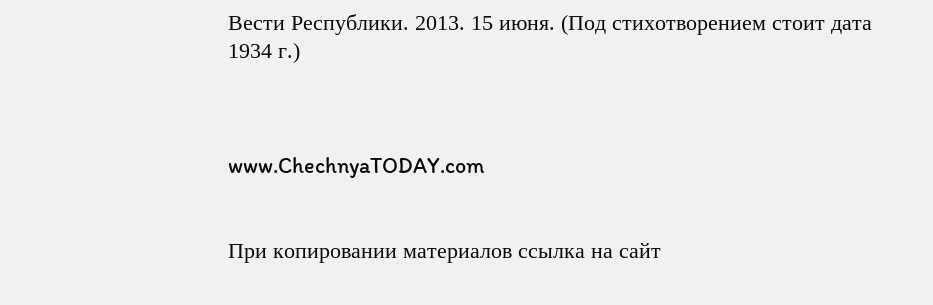Вести Республики. 2013. 15 июня. (Под стихотворением стоит дата 1934 г.)



www.ChechnyaTODAY.com


При копировании материалов ссылка на сайт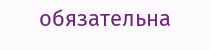обязательна